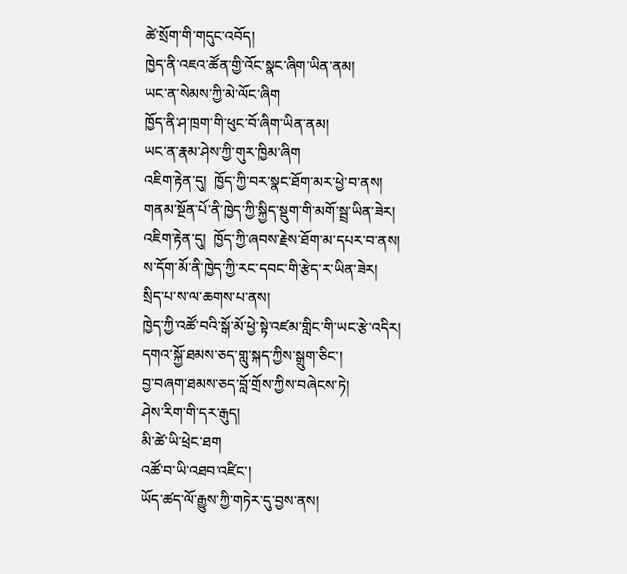ཚེ་སྲོག་གི་གདུང་འབོད།
ཁྱེད་ནི་འཇའ་ཚོན་གྱི་འོང་སྣང་ཞིག་ཡིན་ནམ།
ཡང་ན་སེམས་ཀྱི་མེ་ལོང་ཞིག
ཁྱོད་ནི་ཤ་ཁྲག་གི་ཕུང་བོ་ཞིག་ཡིན་ནམ།
ཡང་ན་རྣམ་ཤེས་ཀྱི་གུར་ཁྱིམ་ཞིག
འཇིག་རྟེན་དུ།  ཁྱོད་ཀྱི་བར་སྣང་ཐོག་མར་ཕྱེ་བ་ནས།
གནམ་སྔོན་པོ་ནི་ཁྱེད་ཀྱི་སྐྱིད་སྡུག་གི་མགོ་སྦྲ་ཡིན་ཟེར།
འཇིག་རྟེན་དུ།  ཁྱོད་ཀྱི་ཞབས་རྗེས་ཐོག་མ་དཔར་བ་ནས།
ས་དོག་མོ་ནི་ཁྱེད་ཀྱི་རང་དབང་གི་རྩེད་ར་ཡིན་ཟེར།
སྲིད་པ་ས་ལ་ཆགས་པ་ནས།
ཁྱེད་ཀྱི་འཚོ་བའི་སྒོ་མོ་ཕྱེ་སྟེ་འཛམ་གླིང་གི་ཡང་རྩེ་འདིར།
དགའ་སྐྱོ་ཐམས་ཅད་གླུ་སྐད་ཀྱིས་སྒྲུག་ཅིང་།
བྱ་བཞག་ཐམས་ཅད་བློ་གྲོས་ཀྱིས་བཞེངས་ཏེ།
ཤེས་རིག་གི་དར་རྒུད།
མི་ཚེ་ཡི་ཕྲེང་ཐག
འཚོ་བ་ཡི་འཐབ་འཛིང་།
ཡོད་ཚད་ལོ་རྒྱུས་ཀྱི་གཏེར་དུ་བྱས་ནས།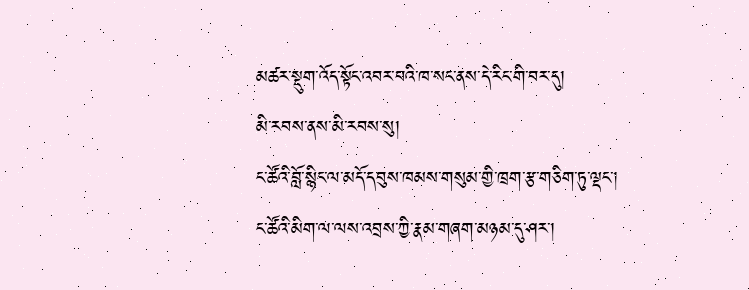མཚར་སྡུག་འོད་སྟོང་འབར་བའི་ཁ་སང་ནས་དེ་རིང་གི་བར་དུ།
མི་རབས་ནས་མི་རབས་སུ།
ང་ཚོའི་བློ་སྙིང་ལ་མདོ་དབུས་ཁམས་གསུམ་གྱི་ཁྲག་རྩ་གཅིག་ཏུ་ལྡང་།
ང་ཚོའི་མིག་ལ་ལས་འབྲས་ཀྱི་རྣམ་གཞག་མཉམ་དུ་ཤར་།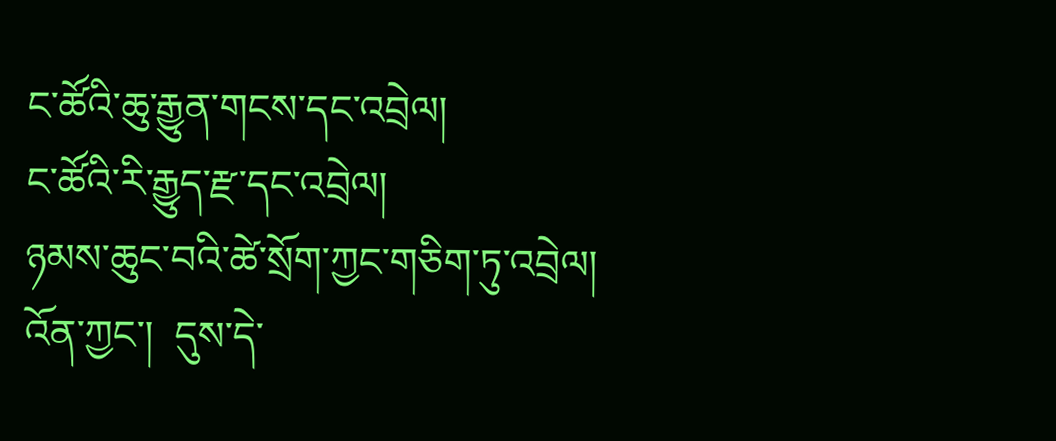ང་ཚོའི་ཆུ་རྒྱུན་གངས་དང་འབྲེལ།
ང་ཚོའི་རི་རྒྱུད་རྫ་དང་འབྲེལ།
ཉམས་ཆུང་བའི་ཚེ་སྲོག་ཀྱང་གཅིག་ཏུ་འབྲེལ།
འོན་ཀྱང་།  དུས་དེ་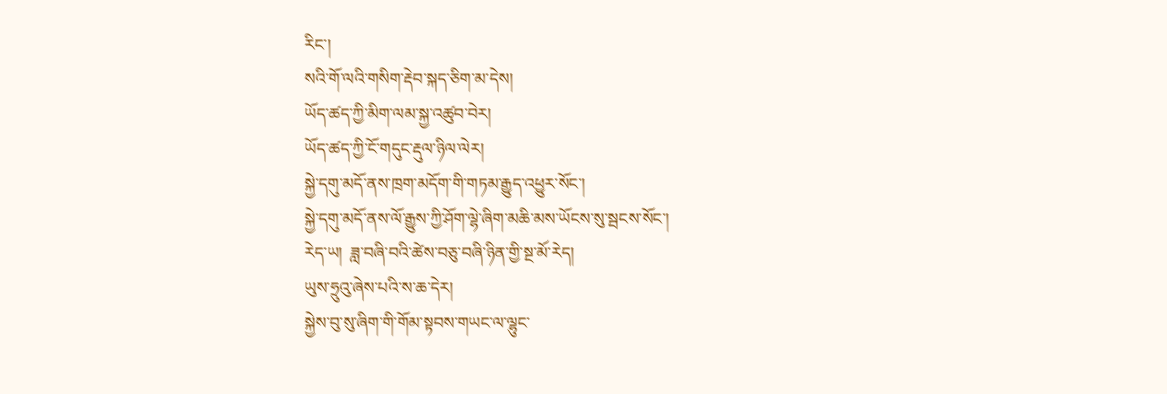རིང་།
སའི་གོ་ལའི་གསིག་རྡེབ་སྐད་ཅིག་མ་དེས།
ཡོད་ཚད་ཀྱི་མིག་ལམ་སྐྱ་འཚུབ་བེར།
ཡོད་ཚད་ཀྱི་ངོ་གདུང་རྡུལ་ཉིལ་ལེར།
སྐྱེ་དགུ་མདོ་ནས་ཁྲག་མདོག་གི་གཏམ་རྒྱུད་འཕྱུར་སོང་།
སྐྱེ་དགུ་མདོ་ནས་ལོ་རྒྱུས་ཀྱི་ཤོག་ལྷེ་ཞིག་མཆི་མས་ཡོངས་སུ་སྦངས་སོང་།
རེད་ཡ།  ཟླ་བཞི་བའི་ཚེས་བཅུ་བཞི་ཉིན་གྱི་སྔ་མོ་རེད།
ཡུས་ཧྲུའུ་ཞེས་པའི་ས་ཆ་དེར།
སྐྱེས་བུ་སུ་ཞིག་གི་གོམ་སྟབས་གཡང་ལ་ལྷུང་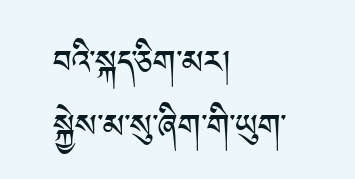བའི་སྐད་ཅིག་མར།
སྐྱེས་མ་སུ་ཞིག་གི་ཡུག་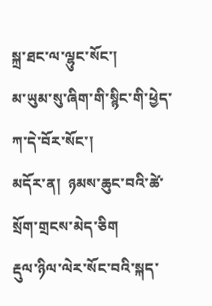སྐྲ་ཐང་ལ་ལྷུང་སོང་།
མ་ཡུམ་སུ་ཞིག་གི་སྙིང་གི་ཕྱེད་ཀ་དེ་བོར་སོང་།
མདོར་ན།  ཉམས་ཆུང་བའི་ཚེ་སྲོག་གྲངས་མེད་ཅིག
རྡུལ་ཉིལ་ལེར་སོང་བའི་སྐད་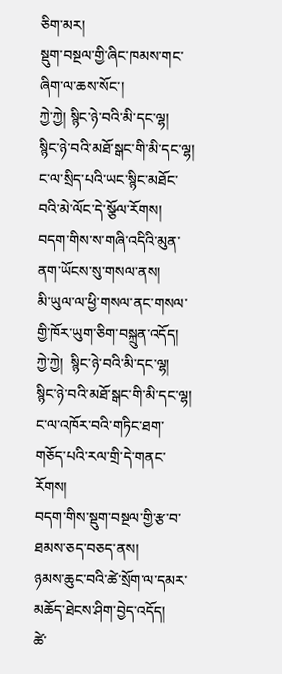ཅིག་མར།
སྡུག་བསྔལ་གྱི་ཞིང་ཁམས་གང་ཞིག་ལ་ཆས་སོང་།
ཀྱེ་ཀྱེ། སྙིང་ཉེ་བའི་མི་དང་ལྷ།
སྙིང་ཉེ་བའི་མཐོ་སྒང་གི་མི་དང་ལྷ།
ང་ལ་སྲིད་པའི་ཡང་སྙིང་མཐོང་བའི་མེ་ལོང་དེ་སྩོལ་རོགས།
བདག་གིས་ས་གཞི་འདིའི་མུན་ནག་ཡོངས་སུ་གསལ་ནས།
མི་ཡུལ་ལ་ཕྱི་གསལ་ནང་གསལ་གྱི་ཁོར་ཡུག་ཅིག་བསྐྲུན་འདོད།
ཀྱེ་ཀྱེ།  སྙིང་ཉེ་བའི་མི་དང་ལྷ།
སྙིང་ཉེ་བའི་མཐོ་སྒང་གི་མི་དང་ལྷ།
ང་ལ་འཁོར་བའི་གཏིང་ཐག་གཅོད་པའི་རལ་གྲི་དེ་གནང་རོགས།
བདག་གིས་སྡུག་བསྔལ་གྱི་རྩ་བ་ཐམས་ཅད་བཅད་ནས།
ཉམས་ཆུང་བའི་ཚེ་སྲོག་ལ་དམར་མཆོད་ཐེངས་ཤིག་བྱེད་འདོད།
ཚེ་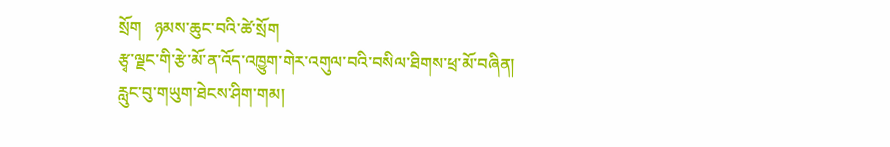སྲོག   ཉམས་ཆུང་བའི་ཚེ་སྲོག
རྩྭ་ལྗང་གི་རྩེ་མོ་ན་འོད་འཁྱུག་གེར་འགུལ་བའི་བསིལ་ཐིགས་ཕྲ་མོ་བཞིན།
རླུང་བུ་གཡུག་ཐེངས་ཤིག་གམ།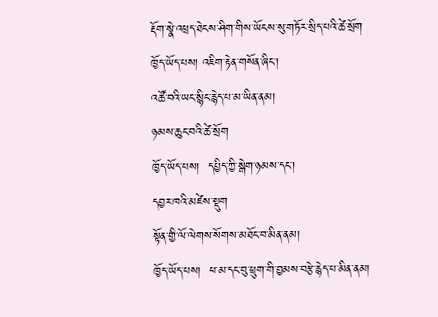རྡོག་སྣེ་འཕྲད་ཐེངས་ཤིག་གིས་ཡོངས་སུ་གཏོར་སྲིད་པའི་ཚེ་སྲོག
ཁྱོད་ཡོད་པས། འཇིག་རྟེན་གསོན་ཞིང་།
འཚོ་བའི་ཡང་སྙིང་རྙེད་པ་མ་ཡིན་ནམ།
ཉམས་ཆུང་བའི་ཚེ་སྲོག
ཁྱོད་ཡོད་པས།  དཔྱིད་ཀྱི་སྒེག་ཉམས་དང་།
དབྱར་ཁའི་མཛེས་སྡུག
སྟོན་གྱི་ལོ་ལེགས་སོགས་མཐོང་བ་མིན་ནམ།
ཁྱོད་ཡོད་པས།  ཕ་མ་དང་བུ་ཕྲུག་གི་བྱམས་བརྩེ་རྙེད་པ་མིན་ནམ།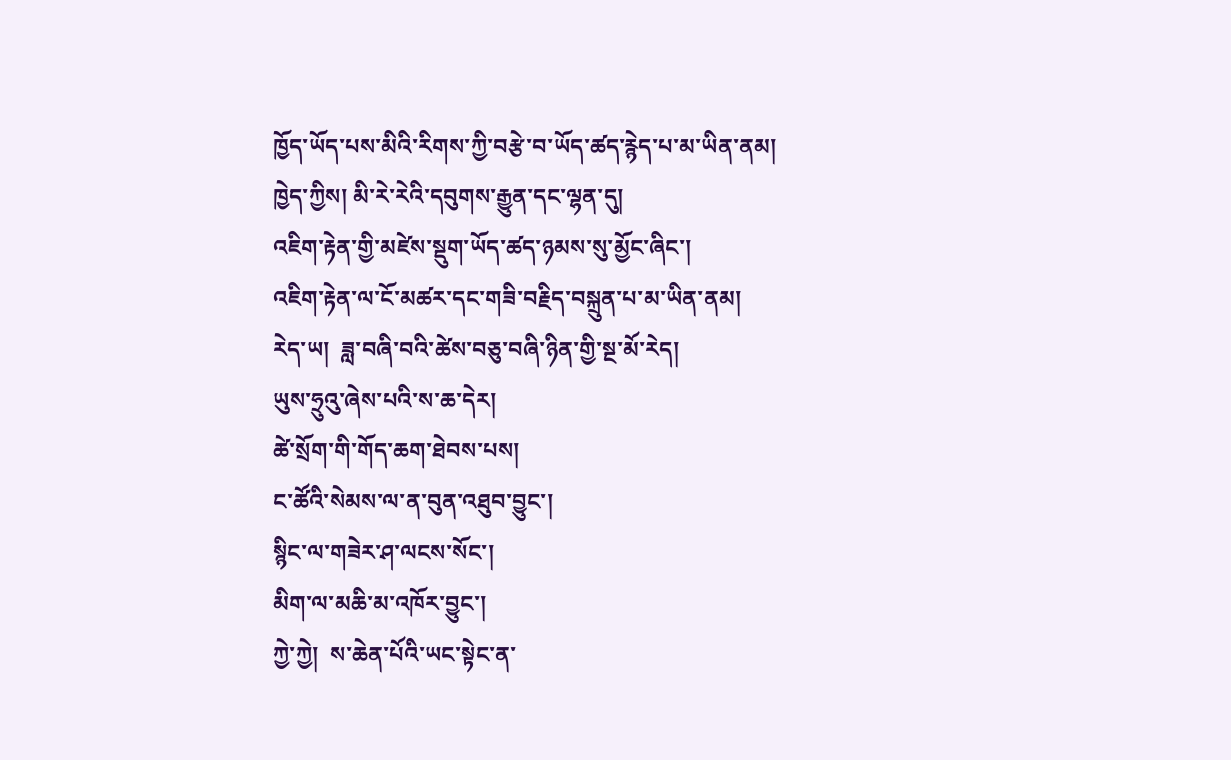ཁྱོད་ཡོད་པས་མིའི་རིགས་ཀྱི་བརྩེ་བ་ཡོད་ཚད་རྙེད་པ་མ་ཡིན་ནམ།
ཁྱེད་ཀྱིས། མི་རེ་རེའི་དབུགས་རྒྱུན་དང་ལྷན་དུ།
འཇིག་རྟེན་གྱི་མཛེས་སྡུག་ཡོད་ཚད་ཉམས་སུ་མྱོང་ཞིང་།
འཇིག་རྟེན་ལ་ངོ་མཚར་དང་གཟི་བརྗིད་བསྐྲུན་པ་མ་ཡིན་ནམ།
རེད་ཡ།  ཟླ་བཞི་བའི་ཚེས་བཅུ་བཞི་ཉིན་གྱི་སྔ་མོ་རེད།
ཡུས་ཧྲུའུ་ཞེས་པའི་ས་ཆ་དེར།
ཚེ་སྲོག་གི་གོད་ཆག་ཐེབས་པས།
ང་ཚོའི་སེམས་ལ་ན་བུན་འཐུབ་བྱུང་།
སྙིང་ལ་གཟེར་ཤ་ལངས་སོང་།
མིག་ལ་མཆི་མ་འཁོར་བྱུང་།
ཀྱེ་ཀྱེ།  ས་ཆེན་པོའི་ཡང་སྟེང་ན་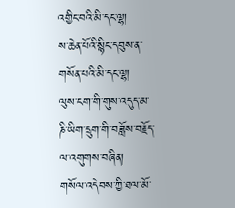འགྱིང་བའི་མི་དང་ལྷ།
ས་ཆེན་པོའི་སྙིང་དབུས་ན་གསོན་པའི་མི་དང་ལྷ།
ལུས་ངག་གི་གུས་འདུད་མ་ཎི་ཡིག་དྲུག་གི་བཟློས་བརྗོད་ལ་འགུགས་བཞིན།
གསོལ་འདེབས་ཀྱི་ཐལ་མོ་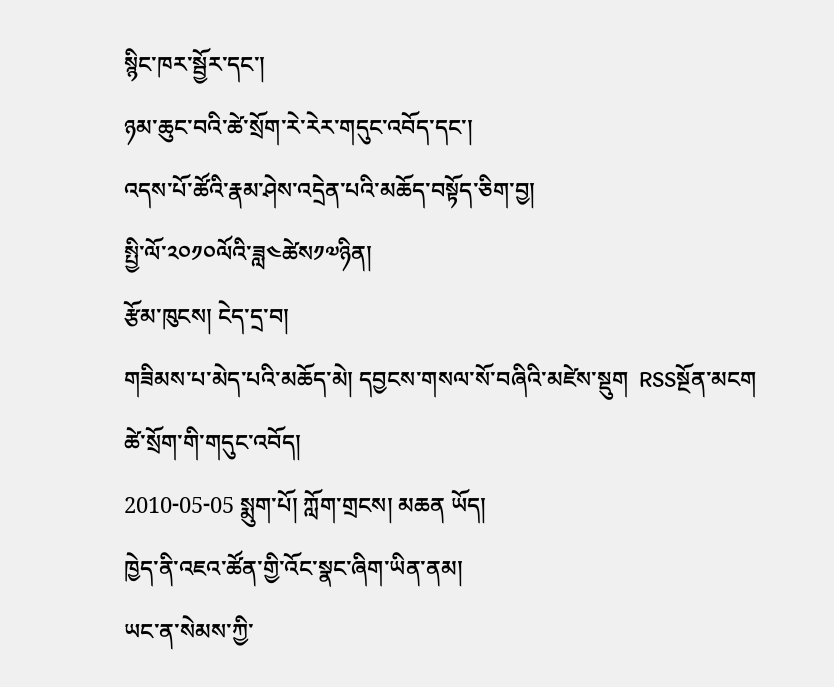སྙིང་ཁར་སྦྱོར་དང་།
ཉམ་ཆུང་བའི་ཚེ་སྲོག་རེ་རེར་གདུང་འབོད་དང་།
འདས་པོ་ཚོའི་རྣམ་ཤེས་འདྲེན་པའི་མཆོད་བསྟོད་ཅིག་བྱ།
སྤྱི་ལོ་༢༠༡༠ལོའི་ཟླ༤ཚེས༡༧ཉིན།
རྩོམ་ཁུངས། ངེད་དྲ་བ།
གཟིམས་པ་མེད་པའི་མཆོད་མེ། དབྱངས་གསལ་སོ་བཞིའི་མཛེས་སྡུག  RSSསྔོན་མངག
ཚེ་སྲོག་གི་གདུང་འབོད།
2010-05-05 སྨུག་པོ། ཀློག་གྲངས། མཆན ཡོད།
ཁྱེད་ནི་འཇའ་ཚོན་གྱི་འོང་སྣང་ཞིག་ཡིན་ནམ།
ཡང་ན་སེམས་ཀྱི་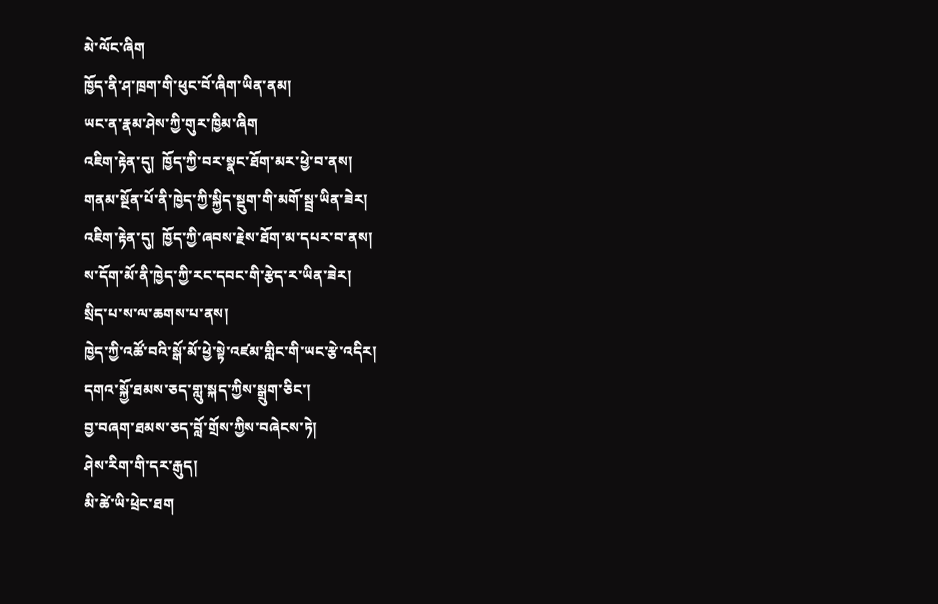མེ་ལོང་ཞིག
ཁྱོད་ནི་ཤ་ཁྲག་གི་ཕུང་བོ་ཞིག་ཡིན་ནམ།
ཡང་ན་རྣམ་ཤེས་ཀྱི་གུར་ཁྱིམ་ཞིག
འཇིག་རྟེན་དུ།  ཁྱོད་ཀྱི་བར་སྣང་ཐོག་མར་ཕྱེ་བ་ནས།
གནམ་སྔོན་པོ་ནི་ཁྱེད་ཀྱི་སྐྱིད་སྡུག་གི་མགོ་སྦྲ་ཡིན་ཟེར།
འཇིག་རྟེན་དུ།  ཁྱོད་ཀྱི་ཞབས་རྗེས་ཐོག་མ་དཔར་བ་ནས།
ས་དོག་མོ་ནི་ཁྱེད་ཀྱི་རང་དབང་གི་རྩེད་ར་ཡིན་ཟེར།
སྲིད་པ་ས་ལ་ཆགས་པ་ནས།
ཁྱེད་ཀྱི་འཚོ་བའི་སྒོ་མོ་ཕྱེ་སྟེ་འཛམ་གླིང་གི་ཡང་རྩེ་འདིར།
དགའ་སྐྱོ་ཐམས་ཅད་གླུ་སྐད་ཀྱིས་སྒྲུག་ཅིང་།
བྱ་བཞག་ཐམས་ཅད་བློ་གྲོས་ཀྱིས་བཞེངས་ཏེ།
ཤེས་རིག་གི་དར་རྒུད།
མི་ཚེ་ཡི་ཕྲེང་ཐག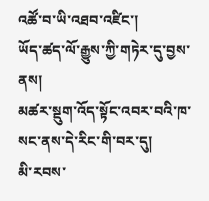འཚོ་བ་ཡི་འཐབ་འཛིང་།
ཡོད་ཚད་ལོ་རྒྱུས་ཀྱི་གཏེར་དུ་བྱས་ནས།
མཚར་སྡུག་འོད་སྟོང་འབར་བའི་ཁ་སང་ནས་དེ་རིང་གི་བར་དུ།
མི་རབས་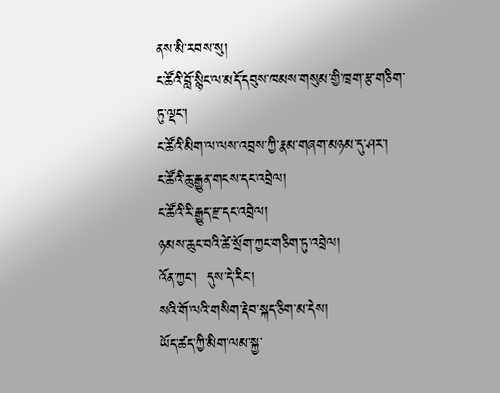ནས་མི་རབས་སུ།
ང་ཚོའི་བློ་སྙིང་ལ་མདོ་དབུས་ཁམས་གསུམ་གྱི་ཁྲག་རྩ་གཅིག་ཏུ་ལྡང་།
ང་ཚོའི་མིག་ལ་ལས་འབྲས་ཀྱི་རྣམ་གཞག་མཉམ་དུ་ཤར་།
ང་ཚོའི་ཆུ་རྒྱུན་གངས་དང་འབྲེལ།
ང་ཚོའི་རི་རྒྱུད་རྫ་དང་འབྲེལ།
ཉམས་ཆུང་བའི་ཚེ་སྲོག་ཀྱང་གཅིག་ཏུ་འབྲེལ།
འོན་ཀྱང་།  དུས་དེ་རིང་།
སའི་གོ་ལའི་གསིག་རྡེབ་སྐད་ཅིག་མ་དེས།
ཡོད་ཚད་ཀྱི་མིག་ལམ་སྐྱ་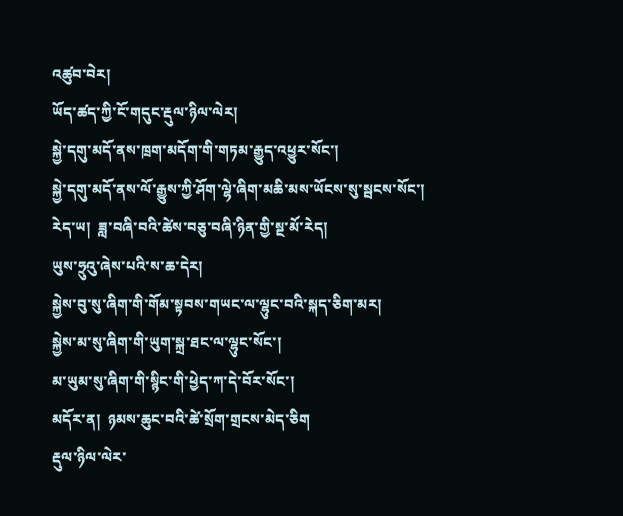འཚུབ་བེར།
ཡོད་ཚད་ཀྱི་ངོ་གདུང་རྡུལ་ཉིལ་ལེར།
སྐྱེ་དགུ་མདོ་ནས་ཁྲག་མདོག་གི་གཏམ་རྒྱུད་འཕྱུར་སོང་།
སྐྱེ་དགུ་མདོ་ནས་ལོ་རྒྱུས་ཀྱི་ཤོག་ལྷེ་ཞིག་མཆི་མས་ཡོངས་སུ་སྦངས་སོང་།
རེད་ཡ།  ཟླ་བཞི་བའི་ཚེས་བཅུ་བཞི་ཉིན་གྱི་སྔ་མོ་རེད།
ཡུས་ཧྲུའུ་ཞེས་པའི་ས་ཆ་དེར།
སྐྱེས་བུ་སུ་ཞིག་གི་གོམ་སྟབས་གཡང་ལ་ལྷུང་བའི་སྐད་ཅིག་མར།
སྐྱེས་མ་སུ་ཞིག་གི་ཡུག་སྐྲ་ཐང་ལ་ལྷུང་སོང་།
མ་ཡུམ་སུ་ཞིག་གི་སྙིང་གི་ཕྱེད་ཀ་དེ་བོར་སོང་།
མདོར་ན།  ཉམས་ཆུང་བའི་ཚེ་སྲོག་གྲངས་མེད་ཅིག
རྡུལ་ཉིལ་ལེར་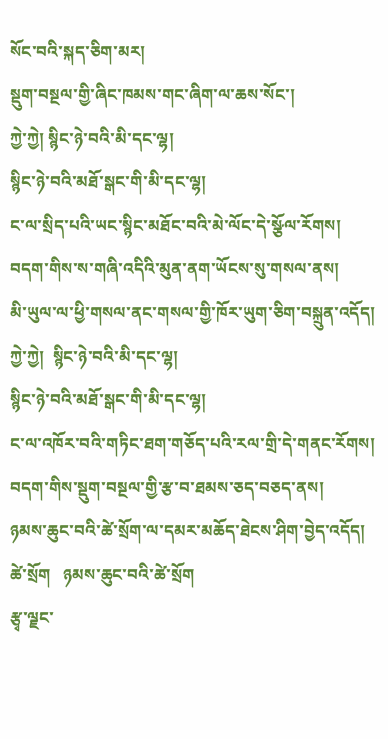སོང་བའི་སྐད་ཅིག་མར།
སྡུག་བསྔལ་གྱི་ཞིང་ཁམས་གང་ཞིག་ལ་ཆས་སོང་།
ཀྱེ་ཀྱེ། སྙིང་ཉེ་བའི་མི་དང་ལྷ།
སྙིང་ཉེ་བའི་མཐོ་སྒང་གི་མི་དང་ལྷ།
ང་ལ་སྲིད་པའི་ཡང་སྙིང་མཐོང་བའི་མེ་ལོང་དེ་སྩོལ་རོགས།
བདག་གིས་ས་གཞི་འདིའི་མུན་ནག་ཡོངས་སུ་གསལ་ནས།
མི་ཡུལ་ལ་ཕྱི་གསལ་ནང་གསལ་གྱི་ཁོར་ཡུག་ཅིག་བསྐྲུན་འདོད།
ཀྱེ་ཀྱེ།  སྙིང་ཉེ་བའི་མི་དང་ལྷ།
སྙིང་ཉེ་བའི་མཐོ་སྒང་གི་མི་དང་ལྷ།
ང་ལ་འཁོར་བའི་གཏིང་ཐག་གཅོད་པའི་རལ་གྲི་དེ་གནང་རོགས།
བདག་གིས་སྡུག་བསྔལ་གྱི་རྩ་བ་ཐམས་ཅད་བཅད་ནས།
ཉམས་ཆུང་བའི་ཚེ་སྲོག་ལ་དམར་མཆོད་ཐེངས་ཤིག་བྱེད་འདོད།
ཚེ་སྲོག   ཉམས་ཆུང་བའི་ཚེ་སྲོག
རྩྭ་ལྗང་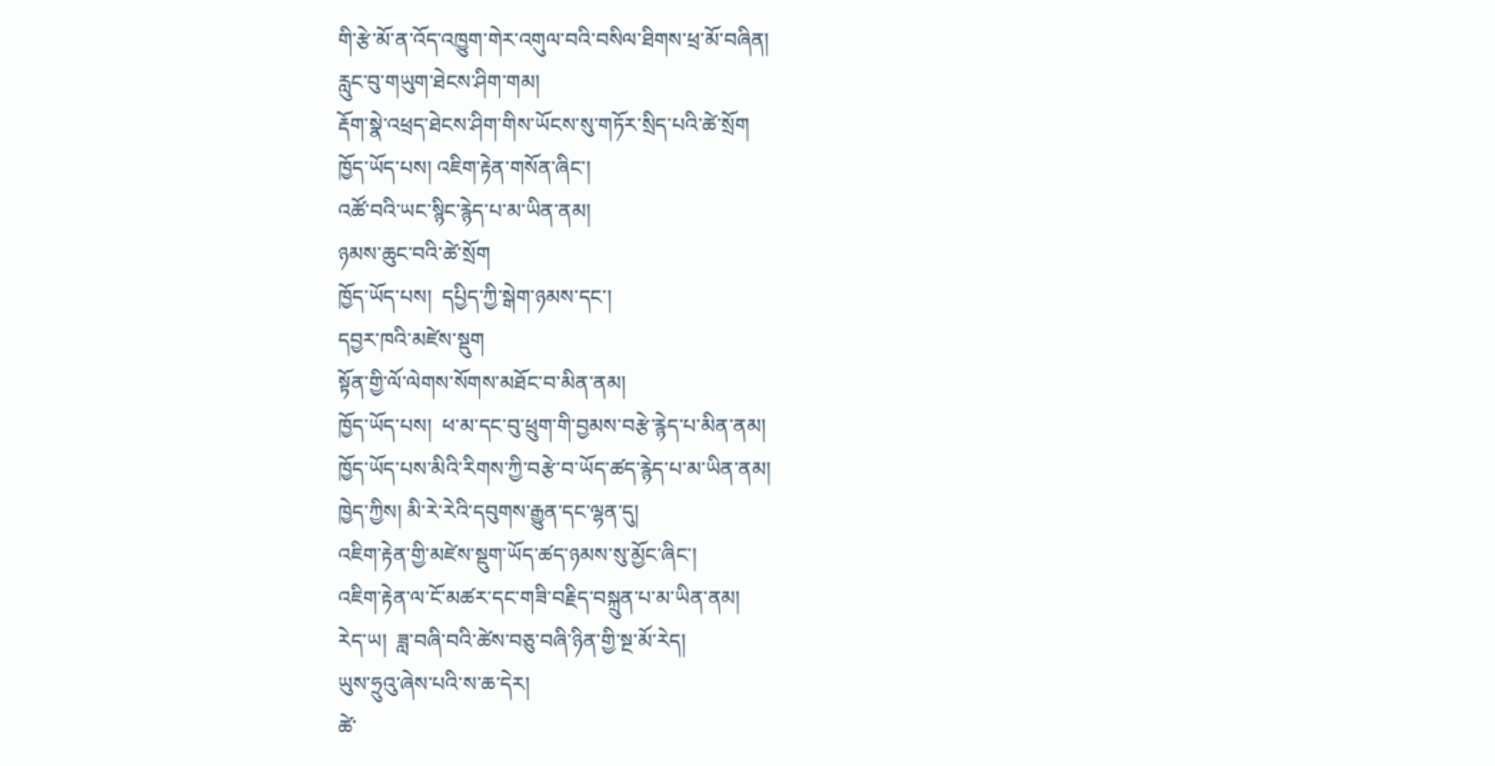གི་རྩེ་མོ་ན་འོད་འཁྱུག་གེར་འགུལ་བའི་བསིལ་ཐིགས་ཕྲ་མོ་བཞིན།
རླུང་བུ་གཡུག་ཐེངས་ཤིག་གམ།
རྡོག་སྣེ་འཕྲད་ཐེངས་ཤིག་གིས་ཡོངས་སུ་གཏོར་སྲིད་པའི་ཚེ་སྲོག
ཁྱོད་ཡོད་པས། འཇིག་རྟེན་གསོན་ཞིང་།
འཚོ་བའི་ཡང་སྙིང་རྙེད་པ་མ་ཡིན་ནམ།
ཉམས་ཆུང་བའི་ཚེ་སྲོག
ཁྱོད་ཡོད་པས།  དཔྱིད་ཀྱི་སྒེག་ཉམས་དང་།
དབྱར་ཁའི་མཛེས་སྡུག
སྟོན་གྱི་ལོ་ལེགས་སོགས་མཐོང་བ་མིན་ནམ།
ཁྱོད་ཡོད་པས།  ཕ་མ་དང་བུ་ཕྲུག་གི་བྱམས་བརྩེ་རྙེད་པ་མིན་ནམ།
ཁྱོད་ཡོད་པས་མིའི་རིགས་ཀྱི་བརྩེ་བ་ཡོད་ཚད་རྙེད་པ་མ་ཡིན་ནམ།
ཁྱེད་ཀྱིས། མི་རེ་རེའི་དབུགས་རྒྱུན་དང་ལྷན་དུ།
འཇིག་རྟེན་གྱི་མཛེས་སྡུག་ཡོད་ཚད་ཉམས་སུ་མྱོང་ཞིང་།
འཇིག་རྟེན་ལ་ངོ་མཚར་དང་གཟི་བརྗིད་བསྐྲུན་པ་མ་ཡིན་ནམ།
རེད་ཡ།  ཟླ་བཞི་བའི་ཚེས་བཅུ་བཞི་ཉིན་གྱི་སྔ་མོ་རེད།
ཡུས་ཧྲུའུ་ཞེས་པའི་ས་ཆ་དེར།
ཚེ་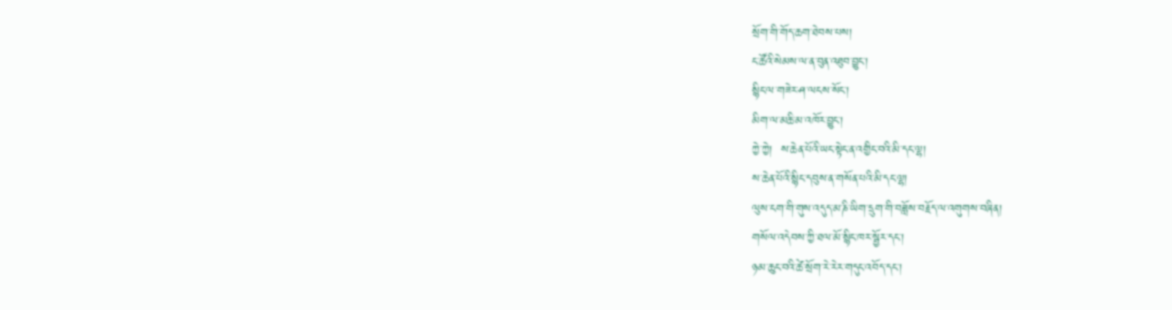སྲོག་གི་གོད་ཆག་ཐེབས་པས།
ང་ཚོའི་སེམས་ལ་ན་བུན་འཐུབ་བྱུང་།
སྙིང་ལ་གཟེར་ཤ་ལངས་སོང་།
མིག་ལ་མཆི་མ་འཁོར་བྱུང་།
ཀྱེ་ཀྱེ།  ས་ཆེན་པོའི་ཡང་སྟེང་ན་འགྱིང་བའི་མི་དང་ལྷ།
ས་ཆེན་པོའི་སྙིང་དབུས་ན་གསོན་པའི་མི་དང་ལྷ།
ལུས་ངག་གི་གུས་འདུད་མ་ཎི་ཡིག་དྲུག་གི་བཟློས་བརྗོད་ལ་འགུགས་བཞིན།
གསོལ་འདེབས་ཀྱི་ཐལ་མོ་སྙིང་ཁར་སྦྱོར་དང་།
ཉམ་ཆུང་བའི་ཚེ་སྲོག་རེ་རེར་གདུང་འབོད་དང་།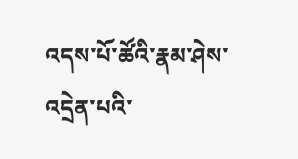འདས་པོ་ཚོའི་རྣམ་ཤེས་འདྲེན་པའི་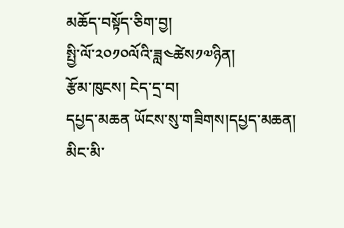མཆོད་བསྟོད་ཅིག་བྱ།
སྤྱི་ལོ་༢༠༡༠ལོའི་ཟླ༤ཚེས༡༧ཉིན།
རྩོམ་ཁུངས། ངེད་དྲ་བ།
དཔྱད་མཆན ཡོངས་སུ་གཟིགས།དཔྱད་མཆན།
མིང་མི་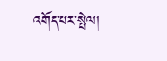འགོད་པར་སྤེལ།